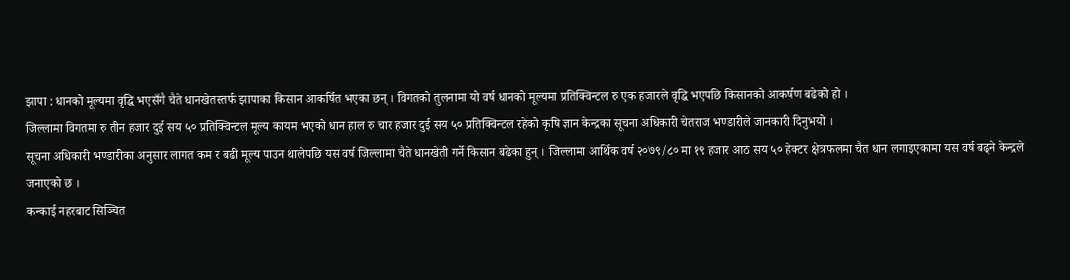झापा : धानको मूल्यमा वृद्धि भएसँगै चैते धानखेतस्तर्फ झापाका किसान आकर्षित भएका छन् । विगतको तुलनामा यो वर्ष धानको मूल्यमा प्रतिक्विन्टल रु एक हजारले वृद्धि भएपछि किसानको आकर्षण बढेको हो ।
जिल्लामा विगतमा रु तीन हजार दुई सय ५० प्रतिक्विन्टल मूल्य कायम भएको धान हाल रु चार हजार दुई सय ५० प्रतिक्विन्टल रहेको कृषि ज्ञान केन्द्रका सूचना अधिकारी चेतराज भण्डारीले जानकारी दिनुभयो ।
सूचना अधिकारी भण्डारीका अनुसार लागत कम र बढी मूल्य पाउन थालेपछि यस वर्ष जिल्लामा चैते धानखेती गर्ने किसान बढेका हुन् । जिल्लामा आर्थिक वर्ष २०७९/८० मा १९ हजार आठ सय ५० हेक्टर क्षेत्रफलमा चैत धान लगाइएकामा यस वर्ष बढ्ने केन्द्रले जनाएको छ ।
कन्काई नहरबाट सिञ्चित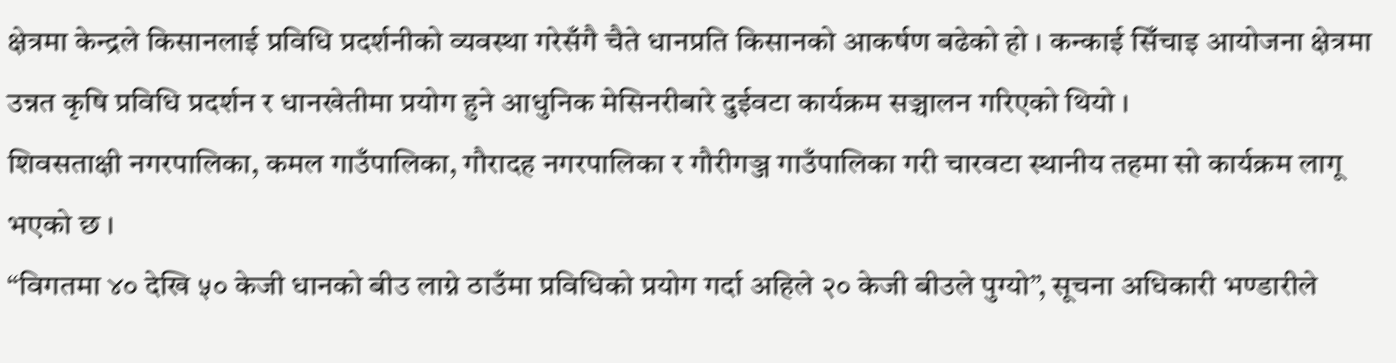क्षेत्रमा केन्द्रले किसानलाई प्रविधि प्रदर्शनीको व्यवस्था गरेसँगै चैते धानप्रति किसानको आकर्षण बढेको हो । कन्काई सिँचाइ आयोजना क्षेत्रमा उन्नत कृषि प्रविधि प्रदर्शन र धानखेतीमा प्रयोग हुने आधुनिक मेसिनरीबारे दुईवटा कार्यक्रम सञ्चालन गरिएको थियो ।
शिवसताक्षी नगरपालिका, कमल गाउँपालिका, गौरादह नगरपालिका र गौरीगञ्ज गाउँपालिका गरी चारवटा स्थानीय तहमा सो कार्यक्रम लागू भएको छ ।
“विगतमा ४० देखि ५० केजी धानको बीउ लाग्ने ठाउँमा प्रविधिको प्रयोग गर्दा अहिले २० केजी बीउले पुग्यो”, सूचना अधिकारी भण्डारीले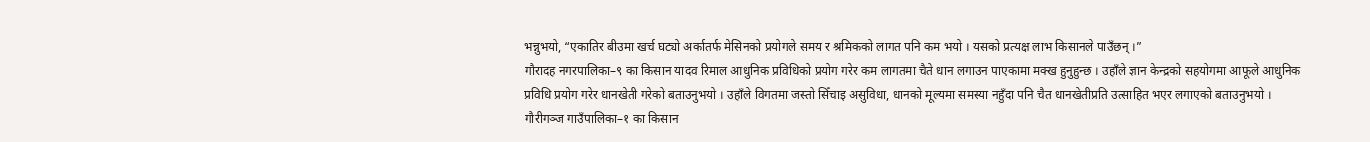भन्नुभयो, “एकातिर बीउमा खर्च घट्यो अर्कातर्फ मेसिनको प्रयोगले समय र श्रमिकको लागत पनि कम भयो । यसको प्रत्यक्ष लाभ किसानले पाउँछन् ।”
गौरादह नगरपालिका–९ का किसान यादव रिमाल आधुनिक प्रविधिको प्रयोग गरेर कम लागतमा चैते धान लगाउन पाएकामा मक्ख हुनुहुन्छ । उहाँले ज्ञान केन्द्रको सहयोगमा आफूले आधुनिक प्रविधि प्रयोग गरेर धानखेती गरेको बताउनुभयो । उहाँले विगतमा जस्तो सिँचाइ असुविधा, धानको मूल्यमा समस्या नहुँदा पनि चैत धानखेतीप्रति उत्साहित भएर लगाएको बताउनुभयो ।
गौरीगञ्ज गाउँपालिका–१ का किसान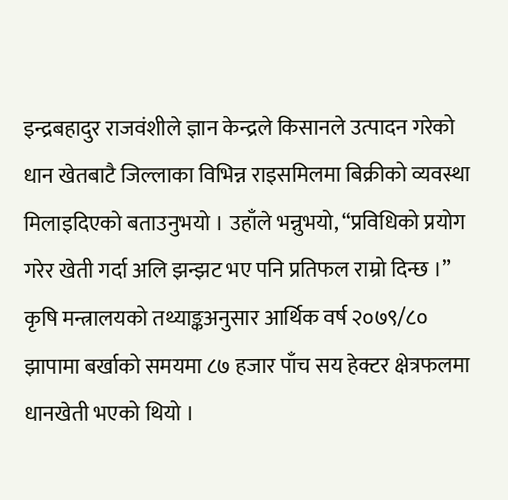इन्द्रबहादुर राजवंशीले ज्ञान केन्द्रले किसानले उत्पादन गरेको धान खेतबाटै जिल्लाका विभिन्न राइसमिलमा बिक्रीको व्यवस्था मिलाइदिएको बताउनुभयो । उहाँले भन्नुभयो, “प्रविधिको प्रयोग गरेर खेती गर्दा अलि झन्झट भए पनि प्रतिफल राम्रो दिन्छ ।”
कृषि मन्त्रालयको तथ्याङ्कअनुसार आर्थिक वर्ष २०७९/८० झापामा बर्खाको समयमा ८७ हजार पाँच सय हेक्टर क्षेत्रफलमा धानखेती भएको थियो ।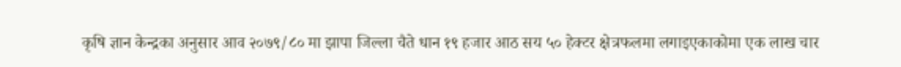कृषि ज्ञान केन्द्रका अनुसार आव २०७९/८० मा झापा जिल्ला चैते धान १९ हजार आठ सय ५० हेक्टर क्षेत्रफलमा लगाइएकाकोमा एक लाख चार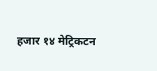हजार १४ मेट्रिकटन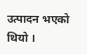उत्पादन भएको थियो ।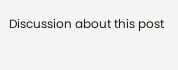Discussion about this post